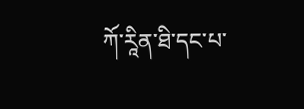ཀོ་རཱིན་ཐི་དང་པ་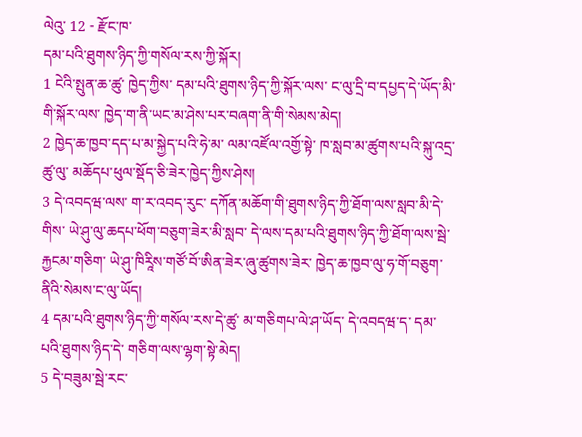ལེའུ་ 12 - རྫོང་ཁ་
དམ་པའི་ཐུགས་ཉིད་ཀྱི་གསོལ་རས་ཀྱི་སྐོར།
1 ངེའི་སྤུན་ཆ་ཚུ་ ཁྱེད་ཀྱིས་ དམ་པའི་ཐུགས་ཉིད་ཀྱི་སྐོར་ལས་ ང་ལུ་དྲི་བ་དཔྱད་དེ་ཡོད་མི་གི་སྐོར་ལས་ ཁྱེད་ག་ནི་ཡང་མ་ཤེས་པར་བཞག་ནི་གི་སེམས་མེད།
2 ཁྱེད་ཆ་ཁྱབ་དད་པ་མ་སྐྱེད་པའི་ཧེ་མ་ ལམ་འཛོལ་འགྱོ་སྟེ་ ཁ་སླབ་མ་ཚུགས་པའི་སྐུ་འདྲ་ཚུ་ལུ་ མཆོདཔ་ཕུལ་སྡོད་ཅི་ཟེར་ཁྱེད་ཀྱིས་ཤེས།
3 དེ་འབདཝ་ལས་ ག་ར་འབད་རུང་ དཀོན་མཆོག་གི་ཐུགས་ཉིད་ཀྱི་ཐོག་ལས་སླབ་མི་དེ་གིས་ ཡེ་ཤུ་ལུ་ཆདཔ་ཕོག་བཅུག་ཟེར་མི་སླབ་ དེ་ལས་དམ་པའི་ཐུགས་ཉིད་ཀྱི་ཐོག་ལས་སྦེ་རྐྱངམ་གཅིག་ ཡེ་ཤུ་ཁིརཱིས་གཙོ་བོ་ཨིན་ཟེར་ཞུ་ཚུགས་ཟེར་ ཁྱེད་ཆ་ཁྱབ་ལུ་ཧ་གོ་བཅུག་ནིའི་སེམས་ང་ལུ་ཡོད།
4 དམ་པའི་ཐུགས་ཉིད་ཀྱི་གསོལ་རས་དེ་ཚུ་ མ་གཅིགཔ་ལེ་ཤ་ཡོད་ དེ་འབདཝ་ད་ དམ་པའི་ཐུགས་ཉིད་དེ་ གཅིག་ལས་ལྷག་སྟེ་མེད།
5 དེ་བཟུམ་སྦེ་རང་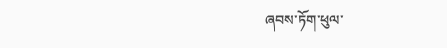ཞབས་ཏོག་ཕུལ་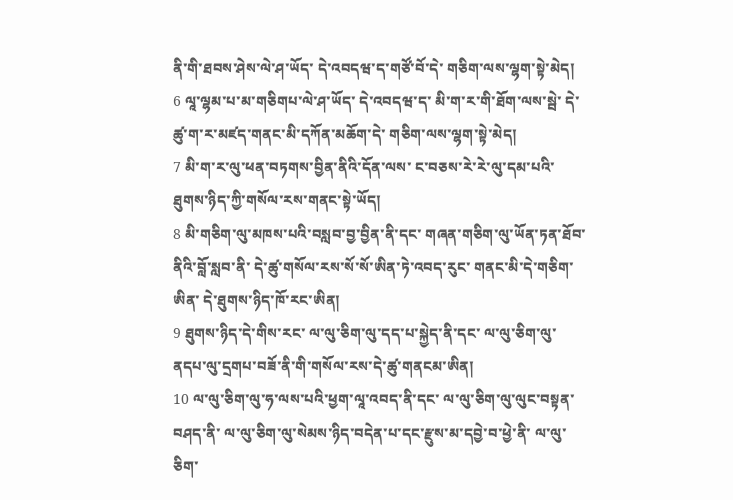ནི་གི་ཐབས་ཤེས་ལེ་ཤ་ཡོད་ དེ་འབདཝ་ད་གཙོ་བོ་དེ་ གཅིག་ལས་ལྷག་སྟེ་མེད།
6 ལཱ་ལྷམ་པ་མ་གཅིགཔ་ལེ་ཤ་ཡོད་ དེ་འབདཝ་ད་ མི་ག་ར་གི་ཐོག་ལས་སྦེ་ དེ་ཚུ་ག་ར་མཛད་གནང་མི་དཀོན་མཆོག་དེ་ གཅིག་ལས་ལྷག་སྟེ་མེད།
7 མི་ག་ར་ལུ་ཕན་བཏགས་བྱིན་ནིའི་དོན་ལས་ ང་བཅས་རེ་རེ་ལུ་དམ་པའི་ཐུགས་ཉིད་ཀྱི་གསོལ་རས་གནང་སྟེ་ཡོད།
8 མི་གཅིག་ལུ་མཁས་པའི་བསླབ་བྱ་བྱིན་ནི་དང་ གཞན་གཅིག་ལུ་ཡོན་ཏན་ཐོབ་ནིའི་བློ་སླབ་ནི་ དེ་ཚུ་གསོལ་རས་སོ་སོ་ཨིན་ཏེ་འབད་རུང་ གནང་མི་དེ་གཅིག་ཨིན་ དེ་ཐུགས་ཉིད་ཁོ་རང་ཨིན།
9 ཐུགས་ཉིད་དེ་གིས་རང་ ལ་ལུ་ཅིག་ལུ་དད་པ་སྐྱེད་ནི་དང་ ལ་ལུ་ཅིག་ལུ་ནདཔ་ལུ་དྲགཔ་བཟོ་ནི་གི་གསོལ་རས་དེ་ཚུ་གནངམ་ཨིན།
10 ལ་ལུ་ཅིག་ལུ་ཧ་ལས་པའི་ཕྱག་ལཱ་འབད་ནི་དང་ ལ་ལུ་ཅིག་ལུ་ལུང་བསྟན་བཤད་ནི་ ལ་ལུ་ཅིག་ལུ་སེམས་ཉིད་བདེན་པ་དང་རྫུས་མ་དབྱེ་བ་ཕྱེ་ནི་ ལ་ལུ་ཅིག་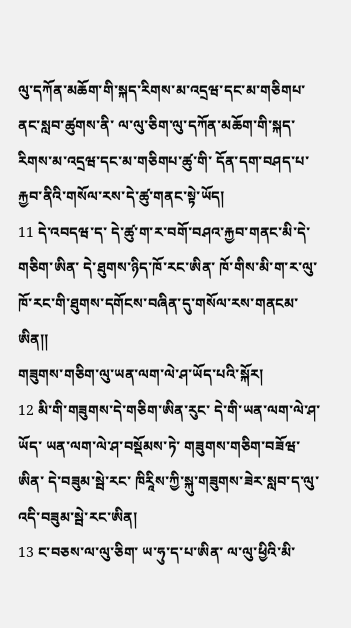ལུ་དཀོན་མཆོག་གི་སྐད་རིགས་མ་འདྲཝ་དང་མ་གཅིགཔ་ནང་སླབ་ཚུགས་ནི་ ལ་ལུ་ཅིག་ལུ་དཀོན་མཆོག་གི་སྐད་རིགས་མ་འདྲཝ་དང་མ་གཅིགཔ་ཚུ་གི་ དོན་དག་བཤད་པ་རྐྱབ་ནིའི་གསོལ་རས་དེ་ཚུ་གནང་སྟེ་ཡོད།
11 དེ་འབདཝ་ད་ དེ་ཚུ་ག་ར་བགོ་བཤའ་རྐྱབ་གནང་མི་དེ་གཅིག་ཨིན་ དེ་ཐུགས་ཉིད་ཁོ་རང་ཨིན་ ཁོ་གིས་མི་ག་ར་ལུ་ ཁོ་རང་གི་ཐུགས་དགོངས་བཞིན་དུ་གསོལ་རས་གནངམ་ཨིན།།
གཟུགས་གཅིག་ལུ་ཡན་ལག་ལེ་ཤ་ཡོད་པའི་སྐོར།
12 མི་གི་གཟུགས་དེ་གཅིག་ཨིན་རུང་ དེ་གི་ཡན་ལག་ལེ་ཤ་ཡོད་ ཡན་ལག་ལེ་ཤ་བསྡོམས་ཏེ་ གཟུགས་གཅིག་བཟོཝ་ཨིན་ དེ་བཟུམ་སྦེ་རང་ ཁིརཱིས་ཀྱི་སྐུ་གཟུགས་ཟེར་སླབ་ད་ལུ་ འདི་བཟུམ་སྦེ་རང་ཨིན།
13 ང་བཅས་ལ་ལུ་ཅིག་ ཡ་ཧུ་ད་པ་ཨིན་ ལ་ལུ་ཕྱིའི་མི་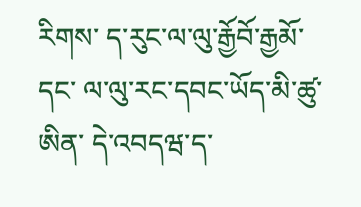རིགས་ ད་རུང་ལ་ལུ་རྒྱོབོ་རྒྱམོ་དང་ ལ་ལུ་རང་དབང་ཡོད་མི་ཚུ་ཨིན་ དེ་འབདཝ་ད་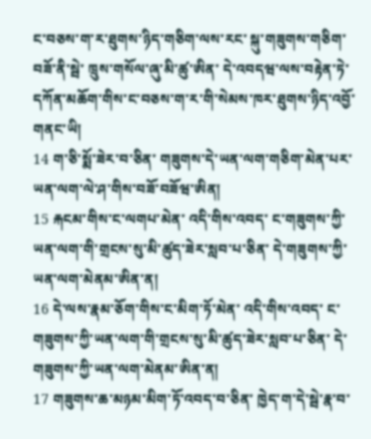ང་བཅས་ག་ར་ཐུགས་ཉིད་གཅིག་ལས་རང་ སྐུ་གཟུགས་གཅིག་བཟོ་ནི་སྦེ་ ཁྲུས་གསོལ་ཞུ་མི་ཚུ་ཨིན་ དེ་འབདཝ་ལས་བརྟེན་ཏེ་ དཀོན་མཆོག་གིས་ང་བཅས་ག་ར་གི་སེམས་ཁར་ཐུགས་ཉིད་འབྱོ་གནང་ཡི།
14 ག་ཅི་སྨོ་ཟེར་བ་ཅིན་ གཟུགས་དེ་ཡན་ལག་གཅིག་མེན་པར་ ཡན་ལག་ལེ་ཤ་གིས་བཟོ་བཟོཝ་ཨིན།
15 རྐངམ་གིས་ང་ལགཔ་མེན་ འདི་གིས་འབད་ ང་གཟུགས་ཀྱི་ཡན་ལག་གི་གྲངས་སུ་མི་ཚུད་ཟེར་སླབ་པ་ཅིན་ དེ་གཟུགས་ཀྱི་ཡན་ལག་མེནམ་ཨིན་ན།
16 དེ་ལས་རྣམ་ཅོག་གིས་ང་མིག་ཏོ་མེན་ འདི་གིས་འབད་ ང་གཟུགས་ཀྱི་ཡན་ལག་གི་གྲངས་སུ་མི་ཚུད་ཟེར་སླབ་པ་ཅིན་ དེ་གཟུགས་ཀྱི་ཡན་ལག་མེནམ་ཨིན་ན།
17 གཟུགས་ཆ་མཉམ་མིག་ཏོ་འབད་བ་ཅིན་ ཁྱེད་ག་དེ་སྦེ་རྣ་བ་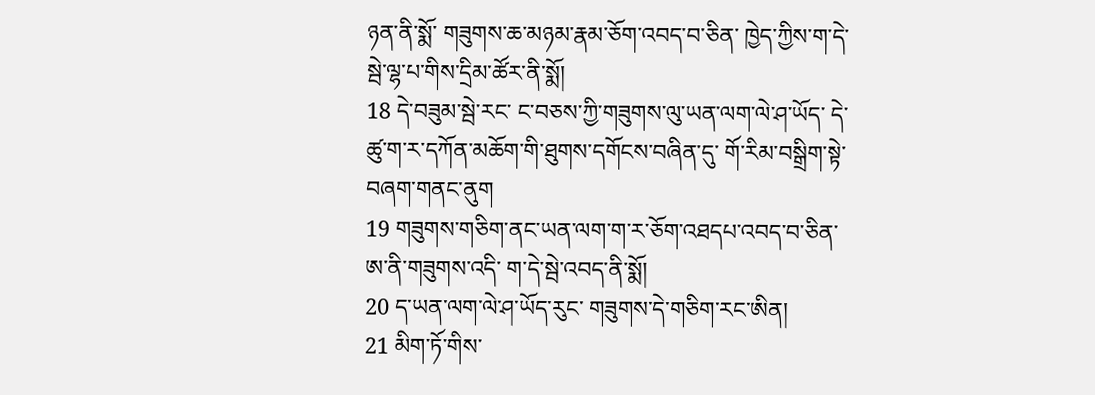ཉན་ནི་སྨོ་ གཟུགས་ཆ་མཉམ་རྣམ་ཅོག་འབད་བ་ཅིན་ ཁྱེད་ཀྱིས་ག་དེ་སྦེ་ལྷ་པ་གིས་དྲིམ་ཚོར་ནི་སྨོ།
18 དེ་བཟུམ་སྦེ་རང་ ང་བཅས་ཀྱི་གཟུགས་ལུ་ཡན་ལག་ལེ་ཤ་ཡོད་ དེ་ཚུ་ག་ར་དཀོན་མཆོག་གི་ཐུགས་དགོངས་བཞིན་དུ་ གོ་རིམ་བསྒྲིག་སྟེ་བཞག་གནང་ནུག
19 གཟུགས་གཅིག་ནང་ཡན་ལག་ག་ར་ཅོག་འཐདཔ་འབད་བ་ཅིན་ ཨ་ནི་གཟུགས་འདི་ ག་དེ་སྦེ་འབད་ནི་སྨོ།
20 ད་ཡན་ལག་ལེ་ཤ་ཡོད་རུང་ གཟུགས་དེ་གཅིག་རང་ཨིན།
21 མིག་ཏོ་གིས་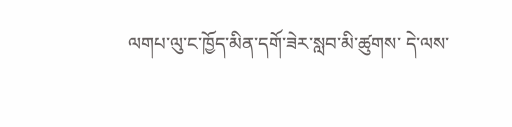ལགཔ་ལུ་ང་ཁྱོད་མིན་དགོ་ཟེར་སླབ་མི་ཚུགས་ དེ་ལས་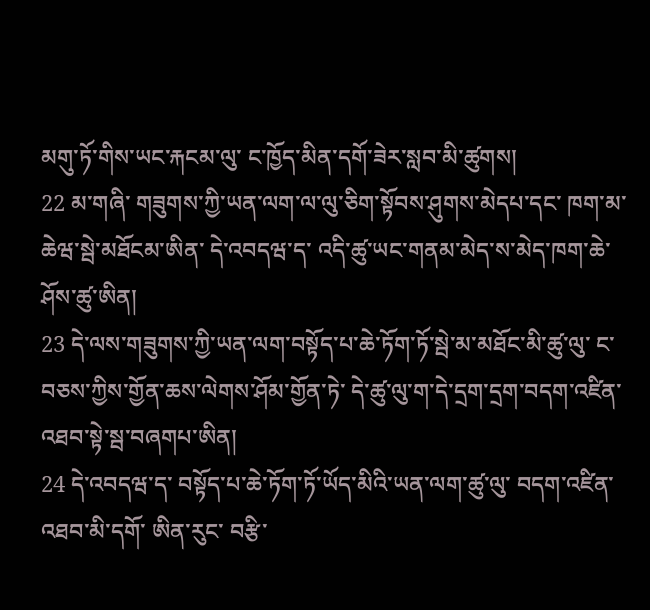མགུ་ཏོ་གིས་ཡང་རྐངམ་ལུ་ ང་ཁྱོད་མིན་དགོ་ཟེར་སླབ་མི་ཚུགས།
22 མ་གཞི་ གཟུགས་ཀྱི་ཡན་ལག་ལ་ལུ་ཅིག་སྟོབས་ཤུགས་མེདཔ་དང་ ཁག་མ་ཆེཝ་སྦེ་མཐོངམ་ཨིན་ དེ་འབདཝ་ད་ འདི་ཚུ་ཡང་གནམ་མེད་ས་མེད་ཁག་ཆེ་ཤོས་ཚུ་ཨིན།
23 དེ་ལས་གཟུགས་ཀྱི་ཡན་ལག་བསྟོད་པ་ཆེ་ཏོག་ཏོ་སྦེ་མ་མཐོང་མི་ཚུ་ལུ་ ང་བཅས་ཀྱིས་གྱོན་ཆས་ལེགས་ཤོམ་གྱོན་ཏེ་ དེ་ཚུ་ལུ་ག་དེ་དྲག་དྲག་བདག་འཛིན་འཐབ་སྟེ་སྦ་བཞགཔ་ཨིན།
24 དེ་འབདཝ་ད་ བསྟོད་པ་ཆེ་ཏོག་ཏོ་ཡོད་མིའི་ཡན་ལག་ཚུ་ལུ་ བདག་འཛིན་འཐབ་མི་དགོ་ ཨིན་རུང་ བརྩི་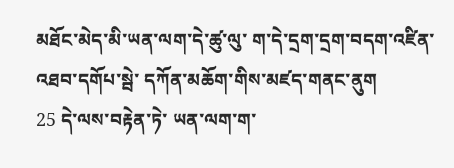མཐོང་མེད་མི་ཡན་ལག་དེ་ཚུ་ལུ་ ག་དེ་དྲག་དྲག་བདག་འཛིན་འཐབ་དགོཔ་སྦེ་ དཀོན་མཆོག་གིས་མཛད་གནང་ནུག
25 དེ་ལས་བརྟེན་ཏེ་ ཡན་ལག་ག་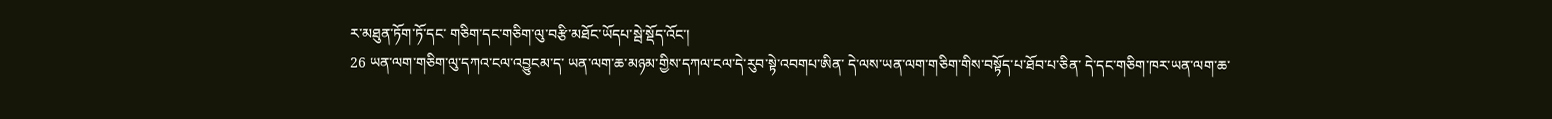ར་མཐུན་ཏོག་ཏོ་དང་ གཅིག་དང་གཅིག་ལུ་བརྩི་མཐོང་ཡོདཔ་སྦེ་སྡོད་འོང་།
26 ཡན་ལག་གཅིག་ལུ་དཀའ་ངལ་འབྱུངམ་ད་ ཡན་ལག་ཆ་མཉམ་གྱིས་དཀལ་ངལ་དེ་རུབ་སྟེ་འབགཔ་ཨིན་ དེ་ལས་ཡན་ལག་གཅིག་གིས་བསྟོད་པ་ཐོབ་པ་ཅིན་ དེ་དང་གཅིག་ཁར་ཡན་ལག་ཆ་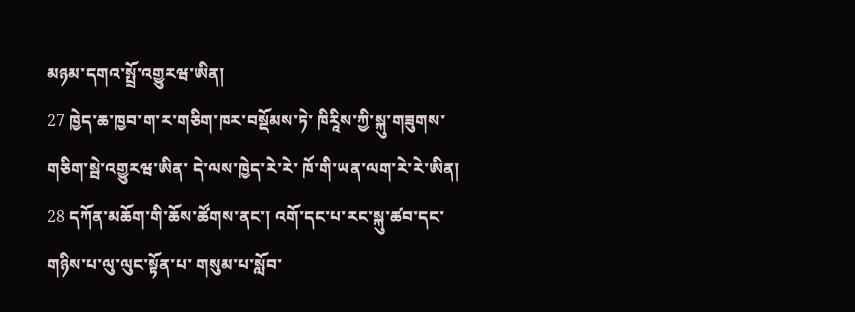མཉམ་དགའ་སྤྲོ་འགྱུརཝ་ཨིན།
27 ཁྱེད་ཆ་ཁྱབ་ག་ར་གཅིག་ཁར་བསྡོམས་ཏེ་ ཁིརཱིས་ཀྱི་སྐུ་གཟུགས་གཅིག་སྦེ་འགྱུརཝ་ཨིན་ དེ་ལས་ཁྱེད་རེ་རེ་ ཁོ་གི་ཡན་ལག་རེ་རེ་ཨིན།
28 དཀོན་མཆོག་གི་ཆོས་ཚོགས་ནང་། འགོ་དང་པ་རང་སྐུ་ཚབ་དང་ གཉིས་པ་ལུ་ལུང་སྟོན་པ་ གསུམ་པ་སློབ་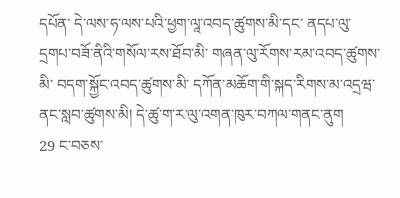དཔོན་ དེ་ལས་ཧ་ལས་པའི་ཕྱག་ལཱ་འབད་ཚུགས་མི་དང་ ནདཔ་ལུ་དྲགཔ་བཟོ་ནིའི་གསོལ་རས་ཐོབ་མི་ གཞན་ལུ་རོགས་རམ་འབད་ཚུགས་མི་ བདག་སྐྱོང་འབད་ཚུགས་མི་ དཀོན་མཆོག་གི་སྐད་རིགས་མ་འདྲཝ་ནང་སླབ་ཚུགས་མི། དེ་ཚུ་ག་ར་ལུ་འགན་ཁུར་བཀལ་གནང་ནུག
29 ང་བཅས་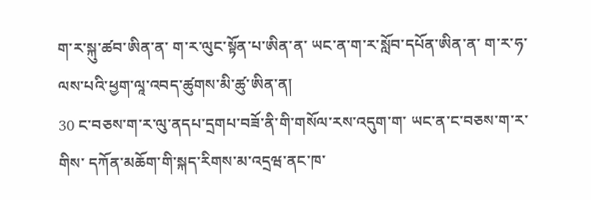ག་ར་སྐུ་ཚབ་ཨིན་ན་ ག་ར་ལུང་སྟོན་པ་ཨིན་ན་ ཡང་ན་ག་ར་སློབ་དཔོན་ཨིན་ན་ ག་ར་ཧ་ལས་པའི་ཕྱག་ལཱ་འབད་ཚུགས་མི་ཚུ་ཨིན་ན།
30 ང་བཅས་ག་ར་ལུ་ནདཔ་དྲགཔ་བཟོ་ནི་གི་གསོལ་རས་འདུག་ག་ ཡང་ན་ང་བཅས་ག་ར་གིས་ དཀོན་མཆོག་གི་སྐད་རིགས་མ་འདྲཝ་ནང་ཁ་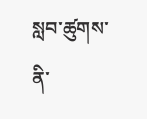སླབ་ཚུགས་ནི་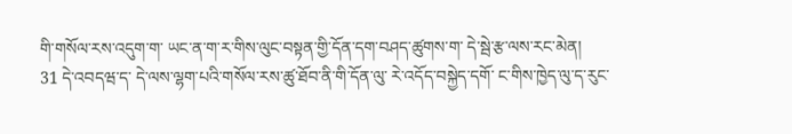གི་གསོལ་རས་འདུག་ག་ ཡང་ན་ག་ར་གིས་ལུང་བསྟན་གྱི་དོན་དག་བཤད་ཚུགས་ག་ དེ་སྦེ་རྩ་ལས་རང་མེན།
31 དེ་འབདཝ་ད་ དེ་ལས་ལྷག་པའི་གསོལ་རས་ཚུ་ཐོབ་ནི་གི་དོན་ལུ་ རེ་འདོད་བསྐྱེད་དགོ་ ང་གིས་ཁྱེད་ལུ་ད་རུང་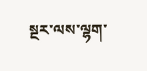སྔར་ལས་ལྷག་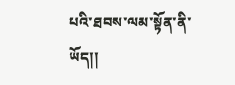པའི་ཐབས་ལམ་སྟོན་ནི་ཡོད།།